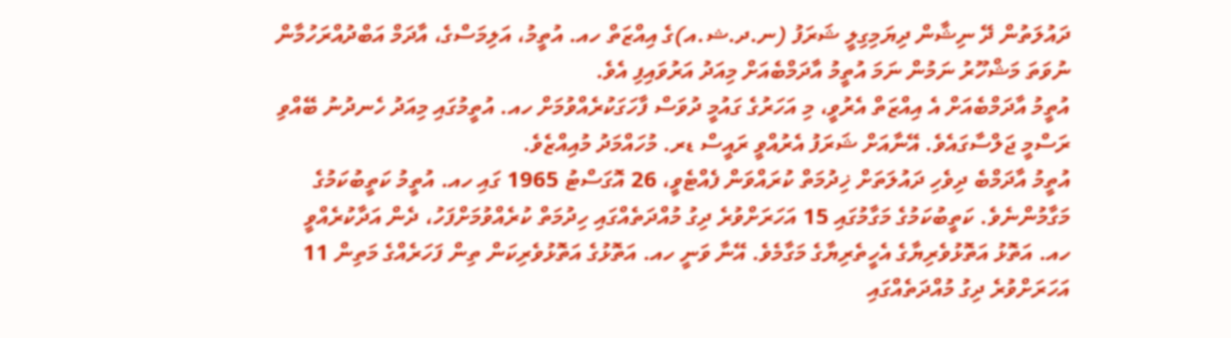ދައުލަތުން ދޭ ނިޝާން ދިޔަމިގިލީ ޝަރަފު (ނ.ދ.ޝ.އ)ގެ އިއްޒަތް ހއ. އުތީމު، އަލިމަސްގެ، އާދަމް އަބްދުއްރަހުމާން ނުވަތަ މަޝްހޫރު ނަމުން ނަމަ އުތީމު އާދަމްބެއަށް މިއަދު އަރުވައިފި އެވެ.
އުތީމު އާދަމްބެއަށް އެ އިއްޒަތް އެރުވީ، މި އަހަރުގެ ގައުމީ ދުވަސް ފާހަގަކުރެއްވުމަށް ހއ. އުތީމުގައި މިއަދު ހެނދުނު ބޭއްވި ރަސްމީ ޖަލްސާގައެވެ. އޭނާއަށް ޝަރަފު އެރުއްވީ ރައީސް ޑރ. މުހައްމަދު މުއިއްޒެވެ.
އުތީމު އާދަމްބެ ދިވެހި ދައުލަތަށް ޚިދުމަތް ކުރައްވަން ފެއްޓެވީ، 26 އޮގަސްޓު 1965 ގައި ހއ. އުތީމު ކަތީބުކަމުގެ މަގާމުންނެވެ. ކަތީބުކަމުގެ މަގާމުގައި 15 އަހަރަށްވުރެ ދިގު މުއްދަތެއްގައި ހިދުމަތް ކުރެއްވުމަށްފަހު، ދެން އަދާކުރެއްވީ ހއ. އަތޮޅު އަތޮޅުވެރިޔާގެ އެހީތެރިޔާގެ މަގާމެވެ. އޭނާ ވަނީ ހއ. އަތޮޅުގެ އަތޮޅުވެރިކަން ތިން ފަހަރެއްގެ މަތިން 11 އަހަރަށްވުރެ ދިގު މުއްދަތެއްގައި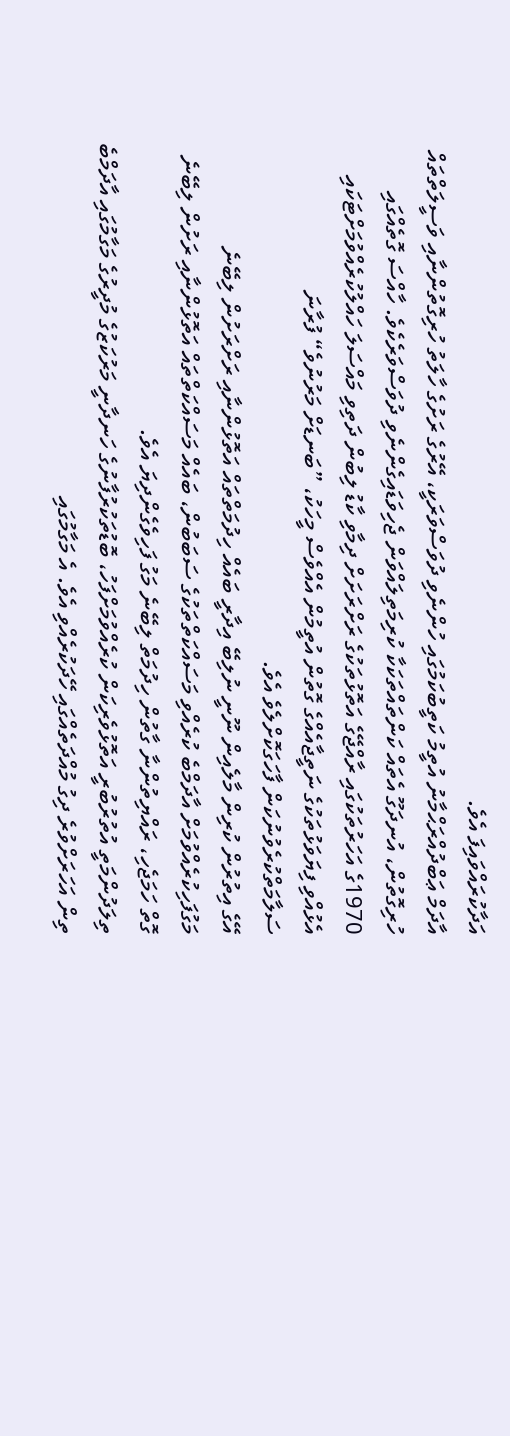އަދާކުރައްވައިފަ އެވެ.
އާދަމް ޢަބްދުއްރަޙްމާނު އުތީމު ކަތީބުކަމުގައި ހުންނެވި ދުވަސްވަރަކީ، އޭރުގެ ރަށުގެ ހާލަތު ހުރިގޮތުންނާއި ވަސީލަތްތައް ހުރިގޮތުން، އުނދަގޫ އެތައް ކަންތައްތަކަކާ ކުރިމަތިލައްވަން ޖެހިވަޑައިގެންނެވި ދުވަސްވަރެކެވެ. ހާއްސަ ގޮތެއްގައި 1970ގެ އަހަރުތަކުގައި ރާއްޖޭގެ އަތޮޅުތަކުގެ ރަށްރަށަށް ދިމާވި ކާޑު ލިބުން ދަތިވި މައްސަލަ ހައްލުކުރެއްވުމަށްޓަކައި އެޅުއްވި ފިޔަވަޅުތަކުގެ ނަތީޖާއެއްގެ ގޮތުން އުތީމުން އެއްވެސް މީހަކު، ”ބަނޑަށް މަރުނުވެ“ ފުރާނަ ސަލާމަތްކުރެވުނުކަން ފާހަގަކޮށްލެވެ އެވެ.
އޭގެ އިތުރުން ކުރިން މާލެއިން ނޫނީ ނުލިބޭ އިދާރީ ބައެއް ހިދުމަތްތައް އަތޮޅުންނާއި ރަށްރަށުން ލިބޭނެ މަގުފަހިކުރެއްވުމަށް އާދަމްބެ ކުރެއްވި މަސައްކަތްތަކުގެ ސަބަބުން، ބައެއް މަސައްކަތްތައް އަތޮޅުންނާއި ރަށުން ލިބޭނެ ގޮތް ހަމަޖެހި، ރައްޔިތުންނާ ގާތުން ހިދުމަތް ލިބޭނެ މަގު ފަހިވެގެންދިޔަ އެވެ.
ތިލަދުންމަތީ އުތުރުބުރީ އަތޮޅުވެރިކަން ކުރެއްވުމަށްފަހު، ބޮޑުތަކުރުފާނުގެ ހަނދާނީ މަރުކަޒުގެ މުދީރުގެ މަގާމުގައި އާދަމްބެ ތިން އަހަރަށްވުރެ ދިގު މުއްދަތެއްގައި ހޭދަކުރެއްވި އެވެ. އެ މަގާމުގައި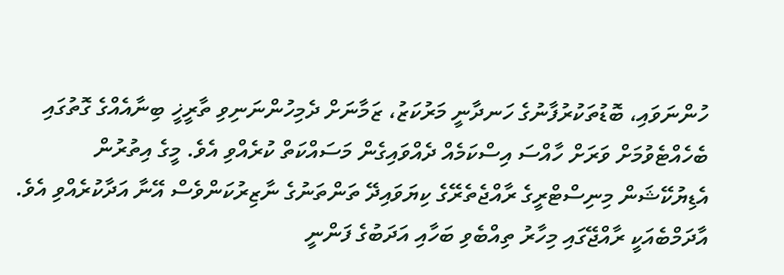ހުންނަވައި، ބޮޑުތަކުރުފާނުގެ ހަނދާނީ މަރުކަޒު، ޒަމާނަށް ދެމިހުންނަނިވި ތާރީޚީ ބިނާއެއްގެ ގޮތުގައި ބެހެއްޓެވުމަށް ވަރަށް ހާއްސަ އިސްކަމެއް ދެއްވައިގެން މަސައްކަތް ކުރެއްވި އެވެ. މީގެ އިތުރުން އެޑިޔުކޭޝަން މިނިސްޓްރީގެ ރާއްޖެތެރޭގެ ކިޔަވައިދޭ ތަންތަނުގެ ނާޒިރުކަންވެސް އޭނާ އަދާކުރެއްވި އެވެ.
އާދަމްބެއަކީ ރާއްޖޭގައި މިހާރު ތިއްބެވި ބަހާއި އަދަބުގެ ފަންނީ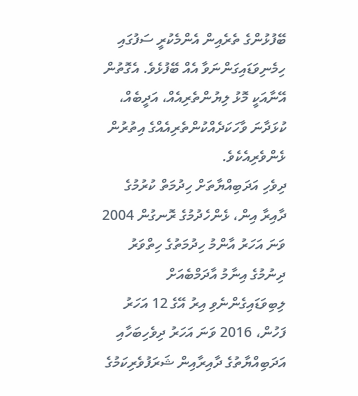ބޭފުޅުންގެ ތެރެއިން އެންމެކުރީ ސަފުގައި ހިމެނިވަޑައިގަންނަވާ އެއް ބޭފުޅެވެ. އެގޮތުން އޭނާއަކީ މޮޅު ލިޔުންތެރިއެއް، އަދީބެއް، ކުޅަދާނަ ވާހަކަދެއްކުންތެރިއެއްގެ އިތުރުން ޅެންވެރިއެކެވެ.
ދިވެހި އަދަބިއްޔާތަށް ހިދުމަތް ކުރުމުގެ ދާއިރާ އިން، ޅެންހެދުމުގެ ރޮނގުން 2004 ވަނަ އަހަރު އާންމު ހިދުމަތުގެ ހިތްވަރު ދިނުމުގެ އިނާމު އާދަމްބެއަށް ލިބިވަޑައިގެންނެވި އިރު އޭގެ 12 އަހަރު ފަހުން، 2016 ވަނަ އަހަރު ދިވެހިބަހާއި އަދަބިއްޔާތުގެ ދާއިރާއިން ޝަރަފުވެރިކަމުގެ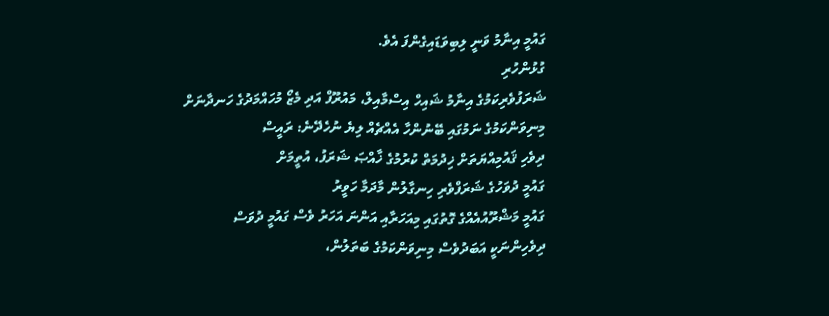ގައުމީ އިނާމު ވަނީ ލިބިވަޑައިގެންފަ އެވެ.
ގުޅުންހުރި
ޝަރަފުވެރިކަމުގެ އިނާމު ޝައިހް އިސްމާއިލް، މައުރޫފް އަދި މެޒޯ މުހައްމަދުގެ ހަނދާނަށް
މިނިވަންކަމުގެ ނަމުގައި ބޭނުންހާ އެއްޗެއް ލިޔެ ނުހެދޭނެ: ރައީސް
ދިވެހި ޤައުމިއްޔަތަށް ޚިދުމަތް ކުރުމުގެ ޚާއްޞަ ޝަރަފު، އުތީމަށް
ގައުމީ ދުވަހުގެ ޝަރަފްވެރި ހިނގާލުން މާދަމާ ހަވީރު
ގައުމީ މަޝްރޫއުއެއްގެ ގޮތުގައި މިއަހަރާއި އަންނަ އަހަރު ވެސް ގައުމީ ދުވަސް
ދިވެހިންނަކީ އަބަދުވެސް މިނިވަންކަމުގެ ބަތަލުން،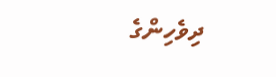ދިވެހިންގެ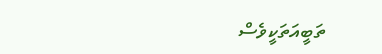ތަބީއަތަކީވެސް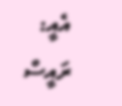އެއީ: ރައީސް